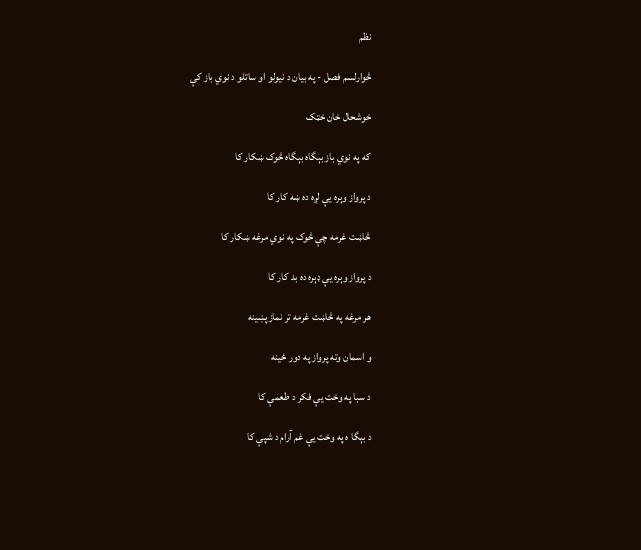نظم

څوارلسم فصل - په بيان د نيولو او ساتلو د نوي باز کې

خوشحال خان خټک

که په نوي باز بېگاه بېگاه څوک ښکار کا

د پرواز وېره يې لږه ده ښه کار کا

څاښت غرمه چې څوک په نوي مرغه ښکار کا

د پرواز وېره يې ډېره ده بد کار کا

هر مرغه په څاښت غرمه تر نمازپښينه

و اسمان وته پرواز په دور ځينه

د سبا په وخت يې فکر د طعمې کا

د بېگا ه په وخت يې غم آرام د شپې کا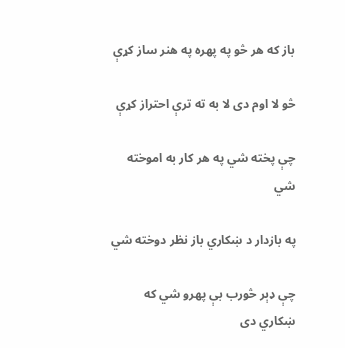باز که هر څو په پهره په هنر ساز کړې

څو لا اوم دی لا به ته ترې احتراز کړې

چې پخته شي په هر کار به اموخته شي

په بازدار د ښکاري باز نظر دوخته شي

چې ډېر څورب بې پهرو شي که ښکاري دی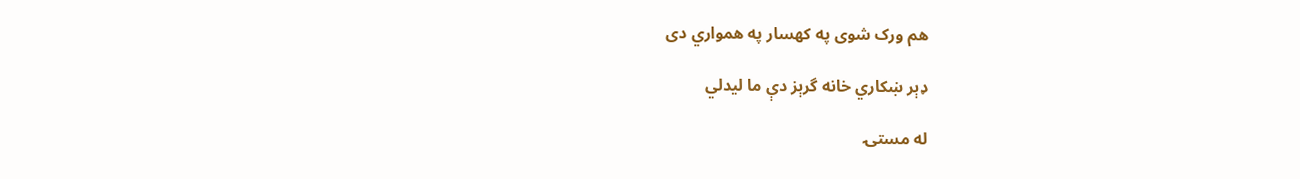هم ورک شوی په کهسار په همواري دی

ډېر ښکاري خانه گرېز دې ما ليدلي

له مستۍ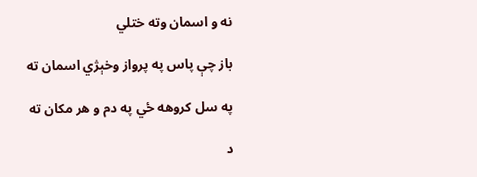نه و اسمان وته ختلي

باز چې پاس په پرواز وخېژي اسمان ته

په سل کروهه ځي په دم و هر مکان ته

د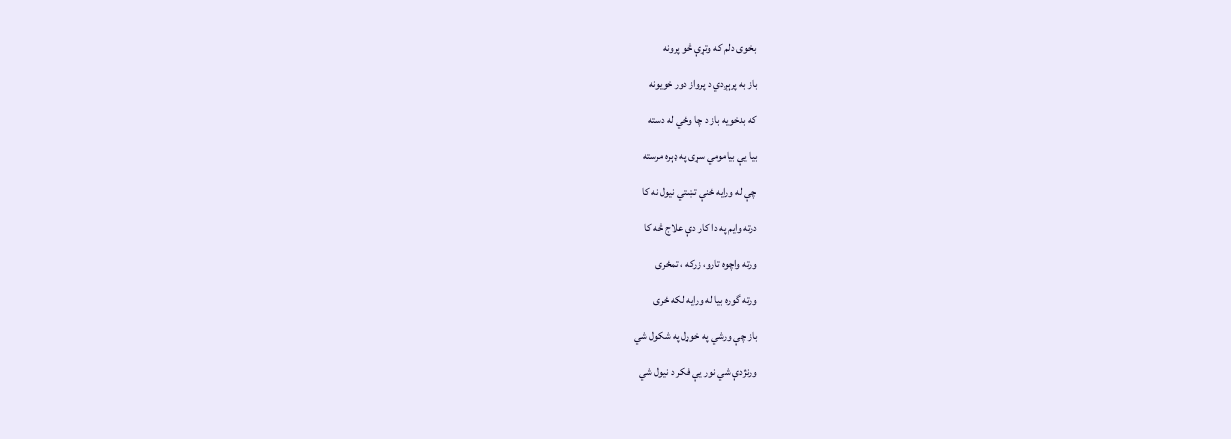بخوی دلم که وتړې څو پرونه

باز به پرېږدي د پرواز دور خويونه

که بدخويه باز د چا وځي له دسته

بيا يې بيامومي سړی په ډېره مرسته

چې له ورايه ځنې تښتي نيول نه کا

درته وايم په دا کار دې علاج څه کا

ورته واچوه تارو، زرکه ، تمځری

ورته گوره بيا له ورايه لکه ځری

باز چې ورشي په خوړل په شکول شي

ورنژدې شي نور يې فکر د نيول شي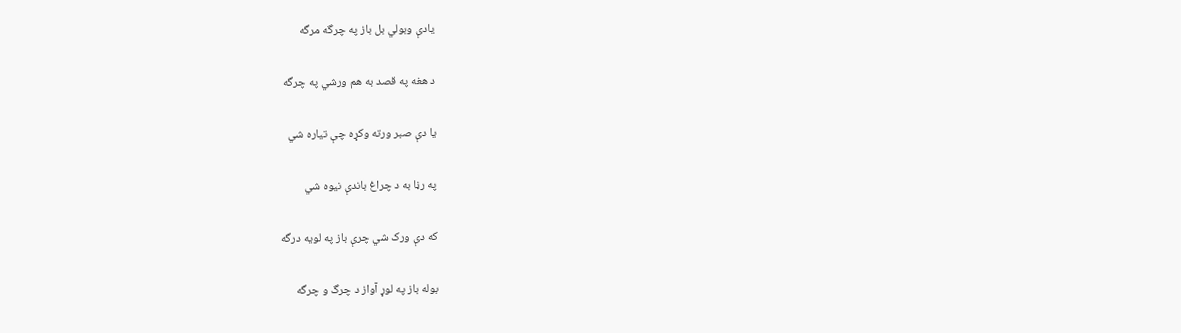يادې وبولي بل باز په چرگه مرگه

د هغه په قصد به هم ورشي په چرگه

يا دې صبر ورته وکړه چې تياره شي

په رڼا به د چراغ باندې نيوه شي

که دې ورک شي چرې باز په لويه درگه

بوله باز په لوړ آواز د چرگ و چرگه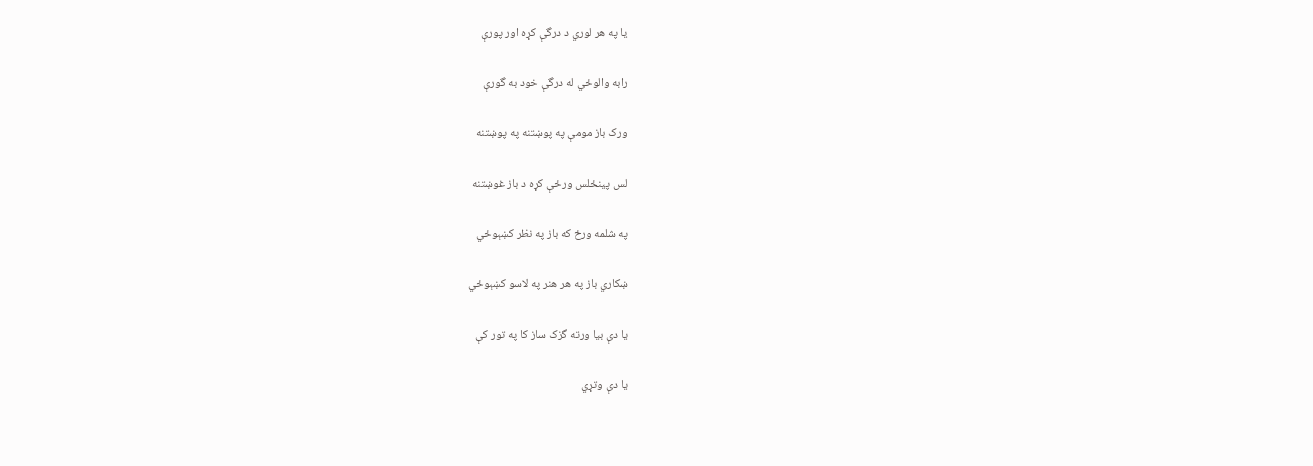يا په هر لوري د درگې کړه اور پورې

رابه والوځي له درگې خود به گورې

ورک باز مومې په پوښتنه په پوښتنه

لس پينځلس ورځې کړه د باز غوښتنه

په شلمه ورځ که باز په نظر کښېوځي

ښکاري باز په هر هنر په لاسو کښېوځي

يا دې بيا ورته گزک ساز کا په تور کې

يا دې وتړي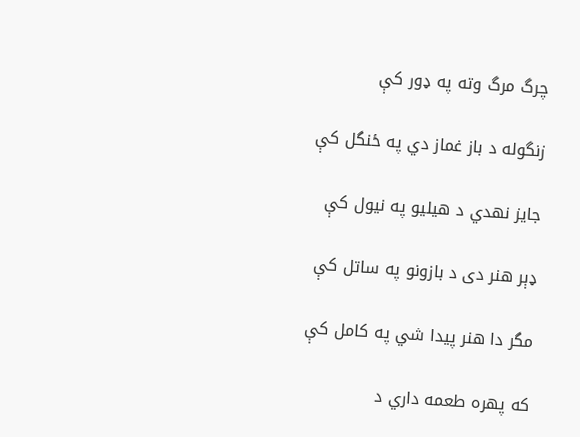چرگ مرگ وته په ډور کې

زنگوله د باز غماز دي په ځنگل کې

جايز نهدي د هيليو په نيول کې

ډېر هنر دی د بازونو په ساتل کې

مگر دا هنر پيدا شي په کامل کې

که پهره طعمه داري د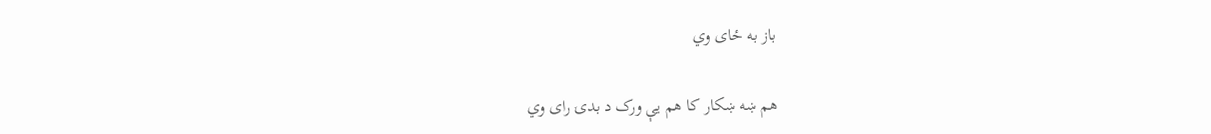باز به ځای وي

هم ښه ښکار کا هم يې ورک د بدۍ رای وي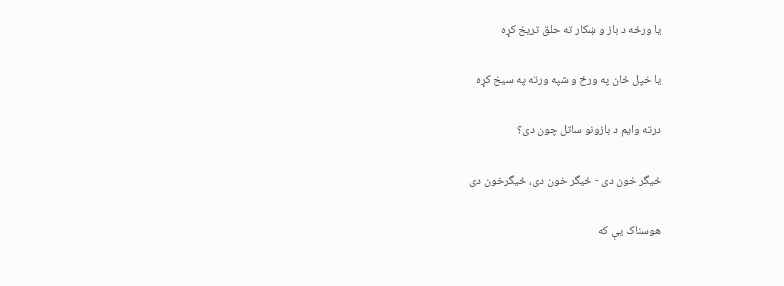يا ورځه د باز و ښکار ته حلق تريخ کړه

يا خپل ځان په ورځ و شپه ورته په سيخ کړه

درته وايم د بازونو ساتل چون دی؟

ځيگر خون دی - ځيگر خون دی، ځيگرخون دی

هوسناک يې که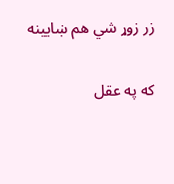زر زوړ شي هم ښايينه

که په عقل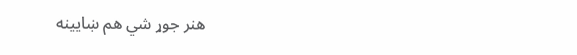هنر جوړ شي هم ښايينه